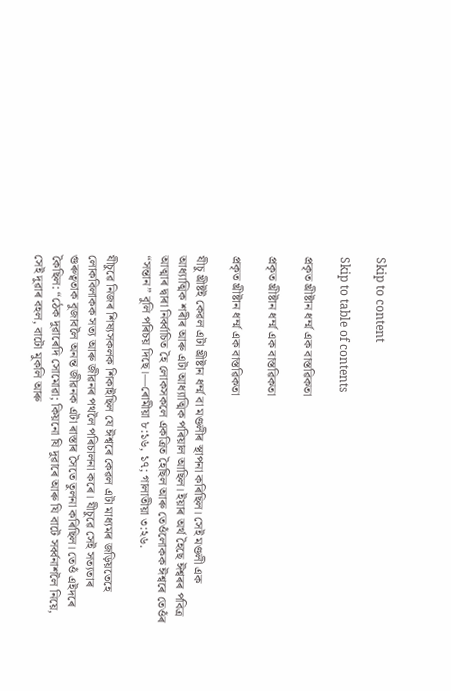Skip to content

Skip to table of contents

প্ৰকৃত খ্ৰীষ্টান ধৰ্ম্ম এক বাস্তৱিকতা

প্ৰকৃত খ্ৰীষ্টান ধৰ্ম্ম এক বাস্তৱিকতা

প্ৰকৃত খ্ৰীষ্টান ধৰ্ম্ম এক বাস্তৱিকতা

যীচু খ্ৰীষ্টই কেৱল এটা খ্ৰীষ্টান ধৰ্ম্ম বা মণ্ডলীৰ স্থাপনা কৰিছিল। সেই মণ্ডলী এক আধ্যাত্মিক শৰীৰ আৰু এটা আধ্যাত্মিক পৰিয়াল আছিল। ইয়াৰ অৰ্থ হৈছে ঈশ্বৰৰ পবিত্ৰ আত্মাৰ দ্বাৰা নিৰ্ব্বাচিত হৈ লোকসকলে একত্ৰিত হৈছিল আৰু তেওঁলোকক ঈশ্বৰে তেওঁৰ “সন্তান” বুলি পৰিচয় দিছে।—ৰোমীয়া ৮:১৬, ১৭; গালাতীয়া ৩:২৬.

যীচুৱে নিজৰ শিষ্যসকলক শিকাইছিল যে ঈশ্বৰে কেৱল এটা মাধ্যমৰ জড়িয়তেহে লোকবিলাকক সত্য আৰু জীৱনৰ পথলৈ পৰিচালনা কৰে। যীচুৱে সেই সত্যতাৰ গুৰুত্বতাক বুজাবলৈ অনন্ত জীৱনক এটা ৰাস্তাৰ সৈতে তুলনা কৰিছিল। তেওঁ এইদৰে কৈছিল: “ঠেক দুৱাৰেদি সোমোৱা; কিয়নো যি দুৱাৰে আৰু যি বাটে সৰ্ব্বনাশলৈ নিয়ে, সেই দুৱাৰ বহল, বাটো মুকলি আৰু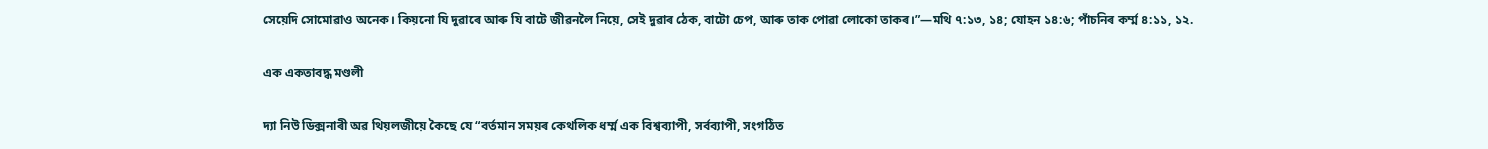সেয়েদি সোমোৱাও অনেক। কিয়নো যি দুৱাৰে আৰু যি বাটে জীৱনলৈ নিয়ে, সেই দুৱাৰ ঠেক, বাটো চেপ, আৰু তাক পোৱা লোকো তাকৰ।”—মথি ৭:১৩, ১৪; যোহন ১৪:৬; পাঁচনিৰ কৰ্ম্ম ৪:১১, ১২.

এক একতাবদ্ধ মণ্ডলী

দ্যা নিউ ডিক্সনাৰী অৱ থিয়লজীয়ে কৈছে যে “বৰ্তমান সময়ৰ কেথলিক ধৰ্ম্ম এক বিশ্বব্যাপী, সৰ্বব্যাপী, সংগঠিত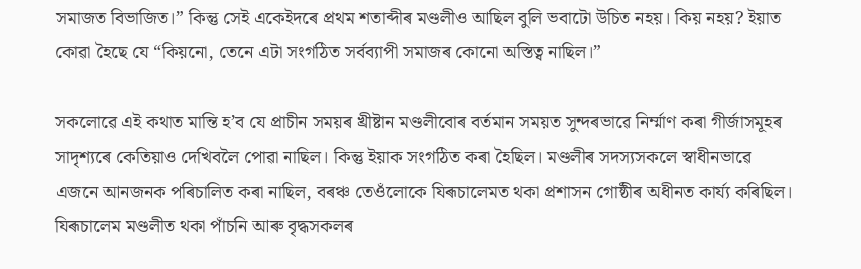সমাজত বিভাজিত।” কিন্তু সেই একেইদৰে প্ৰথম শতাব্দীৰ মণ্ডলীও আছিল বুলি ভবাটো উচিত নহয়। কিয় নহয়? ইয়াত কোৱা হৈছে যে “কিয়নো, তেনে এটা সংগঠিত সৰ্বব্যাপী সমাজৰ কোনো অস্তিত্ব নাছিল।”

সকলোৱে এই কথাত মান্তি হʼব যে প্ৰাচীন সময়ৰ খ্ৰীষ্টান মণ্ডলীবোৰ বৰ্তমান সময়ত সুন্দৰভাৱে নিৰ্ম্মাণ কৰা গীৰ্জাসমূহৰ সাদৃশ্যৰে কেতিয়াও দেখিবলৈ পোৱা নাছিল। কিন্তু ইয়াক সংগঠিত কৰা হৈছিল। মণ্ডলীৰ সদস্যসকলে স্বাধীনভাৱে এজনে আনজনক পৰিচালিত কৰা নাছিল, বৰঞ্চ তেওঁলোকে যিৰূচালেমত থকা প্ৰশাসন গোষ্ঠীৰ অধীনত কাৰ্য্য কৰিছিল। যিৰূচালেম মণ্ডলীত থকা পাঁচনি আৰু বৃদ্ধসকলৰ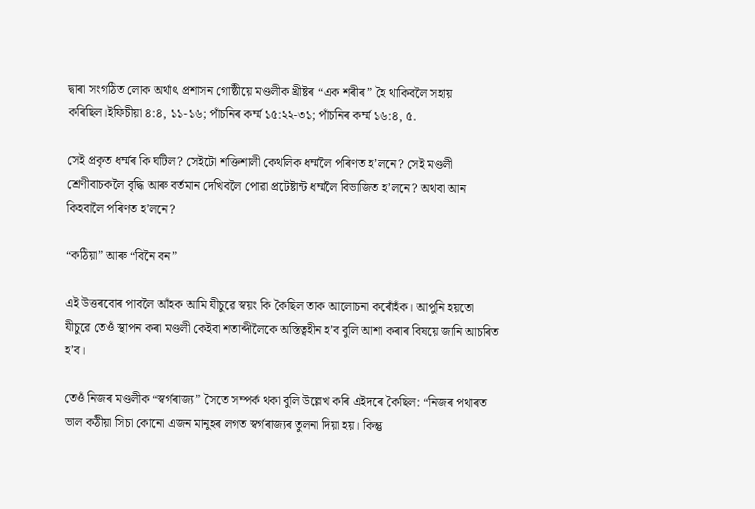দ্বাৰা সংগঠিত লোক অৰ্থাৎ প্ৰশাসন গোষ্ঠীয়ে মণ্ডলীক খ্ৰীষ্টৰ “এক শৰীৰ” হৈ থাকিবলৈ সহায় কৰিছিল।ইফিচীয়া ৪:৪, ১১-১৬; পাঁচনিৰ কৰ্ম্ম ১৫:২২-৩১; পাঁচনিৰ কৰ্ম্ম ১৬:৪, ৫.

সেই প্ৰকৃত ধৰ্ম্মৰ কি ঘটিল? সেইটো শক্তিশালী কেথলিক ধৰ্ম্মলৈ পৰিণত হʼলনে? সেই মণ্ডলী শ্ৰেণীবাচকলৈ বৃদ্ধি আৰু বৰ্তমান দেখিবলৈ পোৱা প্ৰটেষ্টান্ট ধৰ্ম্মলৈ বিভাজিত হʼলনে? অথবা আন কিহবালৈ পৰিণত হʼলনে?

“কঠিয়া” আৰু “বিনৈ বন”

এই উত্তৰবোৰ পাবলৈ আঁহক আমি যীচুৱে স্বয়ং কি কৈছিল তাক আলোচনা কৰোঁহঁক। আপুনি হয়তো যীচুৱে তেওঁ স্থাপন কৰা মণ্ডলী কেইবা শতাব্দীলৈকে অস্তিত্বহীন হʼব বুলি আশা কৰাৰ বিষয়ে জানি আচৰিত হʼব।

তেওঁ নিজৰ মণ্ডলীক “স্বৰ্গৰাজ্য” সৈতে সম্পৰ্ক থকা বুলি উল্লেখ কৰি এইদৰে কৈছিল: “নিজৰ পথাৰত ভাল কঠীয়া সিচা কোনো এজন মানুহৰ লগত স্বৰ্গৰাজ্যৰ তুলনা দিয়া হয়। কিন্তু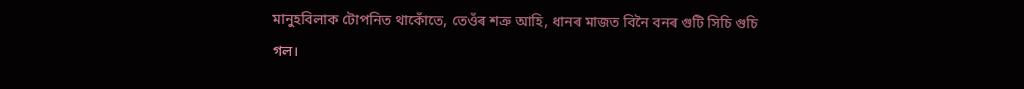মানুহবিলাক টোপনিত থাকোঁতে, তেওঁৰ শত্ৰু আহি, ধানৰ মাজত বিনৈ বনৰ গুটি সিচি গুচি গল।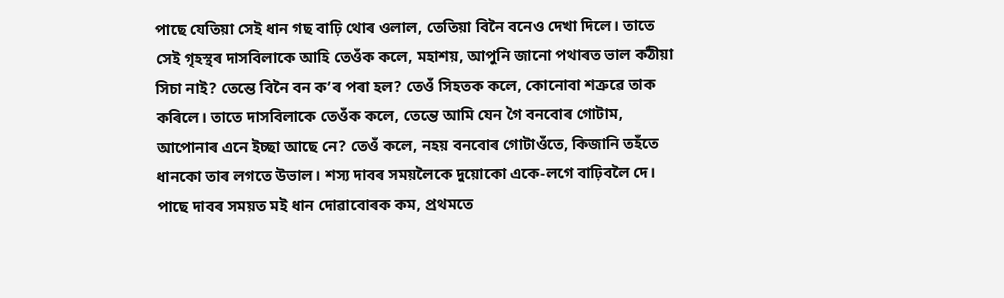পাছে যেতিয়া সেই ধান গছ বাঢ়ি থোৰ ওলাল, তেতিয়া বিনৈ বনেও দেখা দিলে। তাতে সেই গৃহস্থৰ দাসবিলাকে আহি তেওঁক কলে, মহাশয়, আপুনি জানো পথাৰত ভাল কঠীয়া সিচা নাই? তেন্তে বিনৈ বন কʼৰ পৰা হল? তেওঁ সিহতক কলে, কোনোবা শত্ৰুৱে তাক কৰিলে। তাতে দাসবিলাকে তেওঁক কলে, তেন্তে আমি যেন গৈ বনবোৰ গোটাম, আপোনাৰ এনে ইচ্ছা আছে নে? তেওঁ কলে, নহয় বনবোৰ গোটাওঁতে, কিজানি তহঁতে ধানকো তাৰ লগতে উভাল। শস্য দাবৰ সময়লৈকে দুয়োকো একে-লগে বাঢ়িবলৈ দে। পাছে দাবৰ সময়ত মই ধান দোৱাবোৰক কম, প্ৰথমতে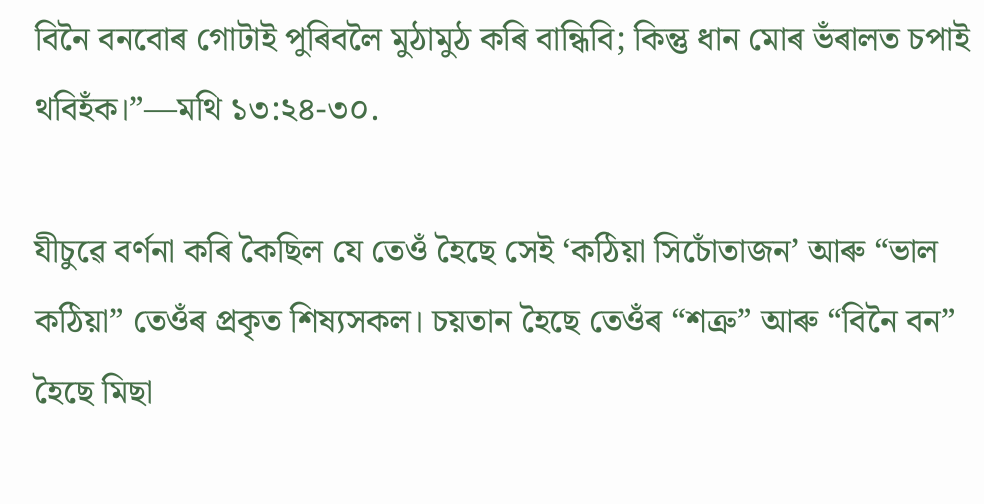বিনৈ বনবোৰ গোটাই পুৰিবলৈ মুঠামুঠ কৰি বান্ধিবি; কিন্তু ধান মোৰ ভঁৰালত চপাই থবিহঁক।”—মথি ১৩:২৪-৩০.

যীচুৱে বৰ্ণনা কৰি কৈছিল যে তেওঁ হৈছে সেই ‘কঠিয়া সিচোঁতাজন’ আৰু “ভাল কঠিয়া” তেওঁৰ প্ৰকৃত শিষ্যসকল। চয়তান হৈছে তেওঁৰ “শত্ৰু” আৰু “বিনৈ বন” হৈছে মিছা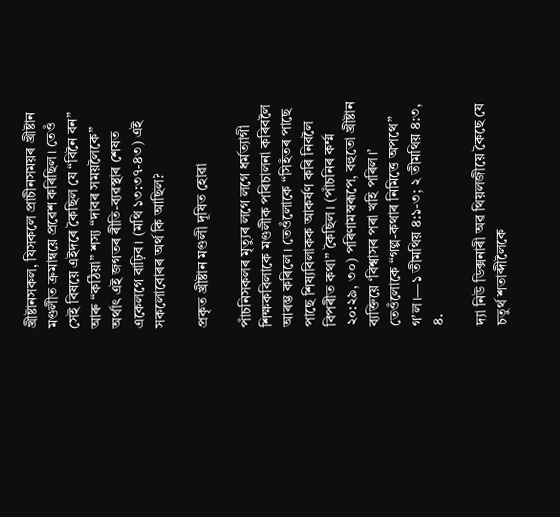খ্ৰীষ্টানসকল, যিসকলে প্ৰাচীনসময়ৰ খ্ৰীষ্টান মণ্ডলীত ক্ৰমান্বয়ে প্ৰৱেশ কৰিছিল। তেওঁ সেই বিষয়ে এইদৰে কৈছিল যে “বিনৈ বন” আৰু “কঠিয়া” শস্য “দাবৰ সময়লৈকে” অৰ্থাৎ এই জগতৰ ৰীতি-ব্যৱস্থাৰ শেষত একেলগে বাঢ়িব। (মথি ১৩:৩৭-৪৩) এই সকলোবোৰৰ অৰ্থ কি আছিল?

প্ৰকৃত খ্ৰীষ্টান মণ্ডলী দূষিত হোৱা

পাঁচনিসকলৰ মৃত্যুৰ লগে লগে ধৰ্মত্যাগী শিক্ষকবিলাকে মণ্ডলীক পৰিচালনা কৰিবলৈ আৰম্ভ কৰিলে। তেওঁলোকে “সিহঁতৰ পাছে পাছে শিষ্যবিলাকক আকৰ্ষণ কৰি নিবলৈ বিপৰীত কথা” কৈছিল। (পাঁচনিৰ কৰ্ম্ম ২০:২৯, ৩০) পৰিণামস্বৰূপে, বহুতো খ্ৰীষ্টান ব্যক্তিয়ে ‘বিশ্বাসৰ পৰা খহি পৰিল।’ তেওঁলোকে “গল্প-কথাৰ নিমিত্তে অপথে” গʼল।—১ তীমথিয় ৪:১-৩; ২ তীমথিয় ৪:৩, ৪.

দ্যা নিউ ডিক্সনাৰী অৱ থিয়লজীয়ে কৈছে যে চতুৰ্থ শতাব্দীলৈকে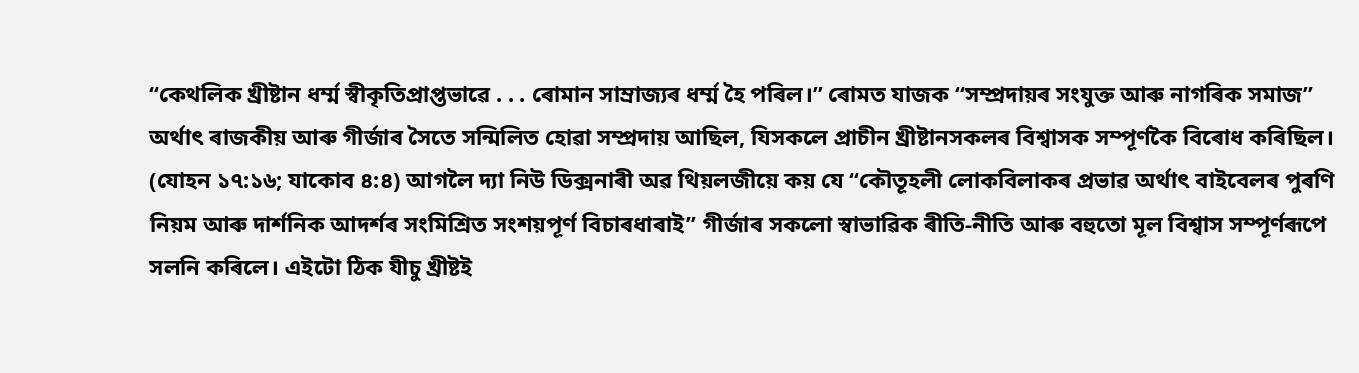“কেথলিক খ্ৰীষ্টান ধৰ্ম্ম স্বীকৃতিপ্ৰাপ্তভাৱে . . . ৰোমান সাম্ৰাজ্যৰ ধৰ্ম্ম হৈ পৰিল।” ৰোমত যাজক “সম্প্ৰদায়ৰ সংযুক্ত আৰু নাগৰিক সমাজ” অৰ্থাৎ ৰাজকীয় আৰু গীৰ্জাৰ সৈতে সন্মিলিত হোৱা সম্প্ৰদায় আছিল, যিসকলে প্ৰাচীন খ্ৰীষ্টানসকলৰ বিশ্বাসক সম্পূৰ্ণকৈ বিৰোধ কৰিছিল। (যোহন ১৭:১৬; যাকোব ৪:৪) আগলৈ দ্যা নিউ ডিক্সনাৰী অৱ থিয়লজীয়ে কয় যে “কৌতূহলী লোকবিলাকৰ প্ৰভাৱ অৰ্থাৎ বাইবেলৰ পুৰণি নিয়ম আৰু দাৰ্শনিক আদৰ্শৰ সংমিশ্ৰিত সংশয়পূৰ্ণ বিচাৰধাৰাই” গীৰ্জাৰ সকলো স্বাভাৱিক ৰীতি-নীতি আৰু বহুতো মূল বিশ্বাস সম্পূৰ্ণৰূপে সলনি কৰিলে। এইটো ঠিক যীচু খ্ৰীষ্টই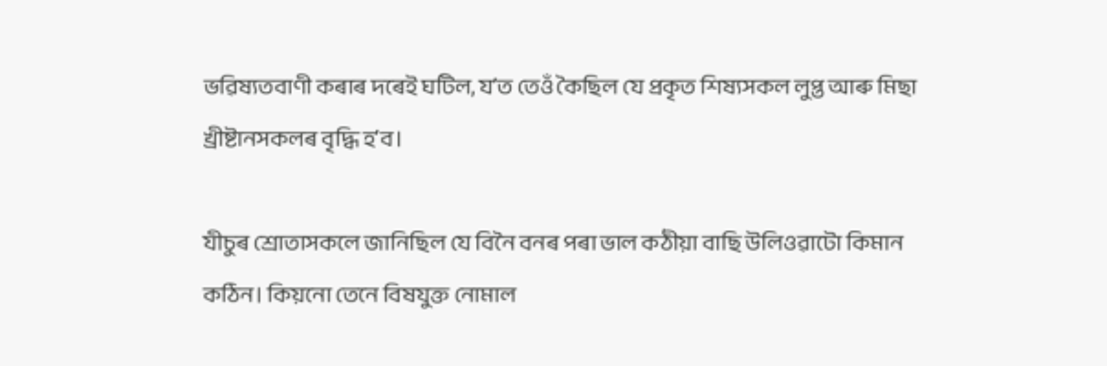ভৱিষ্যতবাণী কৰাৰ দৰেই ঘটিল, যʼত তেওঁ কৈছিল যে প্ৰকৃত শিষ্যসকল লুপ্ত আৰু মিছা খ্ৰীষ্টানসকলৰ বৃদ্ধি হʼব।

যীচুৰ শ্ৰোতাসকলে জানিছিল যে বিনৈ বনৰ পৰা ভাল কঠীয়া বাছি উলিওৱাটো কিমান কঠিন। কিয়নো তেনে বিষযুক্ত নোমাল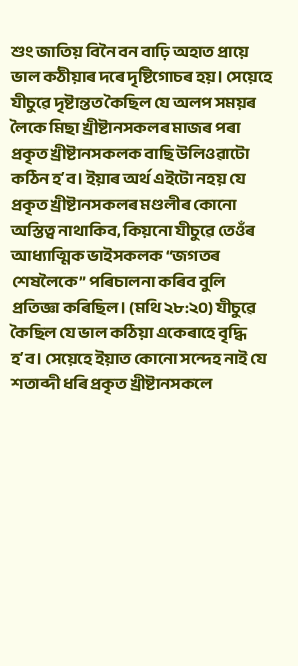শুং জাতিয় বিনৈ বন বাঢ়ি অহাত প্ৰায়ে ভাল কঠীয়াৰ দৰে দৃষ্টিগোচৰ হয়। সেয়েহে যীচুৱে দৃষ্টান্তত কৈছিল যে অলপ সময়ৰ লৈকে মিছা খ্ৰীষ্টানসকলৰ মাজৰ পৰা প্ৰকৃত খ্ৰীষ্টানসকলক বাছি উলিওৱাটো কঠিন হʼব। ইয়াৰ অৰ্থ এইটো নহয় যে প্ৰকৃত খ্ৰীষ্টানসকলৰ মণ্ডলীৰ কোনো অস্তিত্ব নাথাকিব, কিয়নো যীচুৱে তেওঁৰ আধ্যাত্মিক ভাইসকলক “জগতৰ শেষলৈকে” পৰিচালনা কৰিব বুলি প্ৰতিজ্ঞা কৰিছিল। (মথি ২৮:২০) যীচুৱে কৈছিল যে ভাল কঠিয়া একেৰাহে বৃদ্ধি হʼব। সেয়েহে ইয়াত কোনো সন্দেহ নাই যে শতাব্দী ধৰি প্ৰকৃত খ্ৰীষ্টানসকলে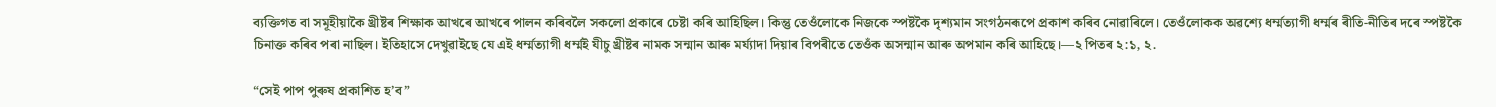ব্যক্তিগত বা সমূহীয়াকৈ খ্ৰীষ্টৰ শিক্ষাক আখৰে আখৰে পালন কৰিবলৈ সকলো প্ৰকাৰে চেষ্টা কৰি আহিছিল। কিন্তু তেওঁলোকে নিজকে স্পষ্টকৈ দৃশ্যমান সংগঠনৰূপে প্ৰকাশ কৰিব নোৱাৰিলে। তেওঁলোকক অৱশ্যে ধৰ্ম্মত্যাগী ধৰ্ম্মৰ ৰীতি-নীতিৰ দৰে স্পষ্টকৈ চিনাক্ত কৰিব পৰা নাছিল। ইতিহাসে দেখুৱাইছে যে এই ধৰ্ম্মত্যাগী ধৰ্ম্মই যীচু খ্ৰীষ্টৰ নামক সন্মান আৰু মৰ্য্যাদা দিয়াৰ বিপৰীতে তেওঁক অসন্মান আৰু অপমান কৰি আহিছে।—২ পিতৰ ২:১, ২.

“সেই পাপ পুৰুষ প্ৰকাশিত হʼব”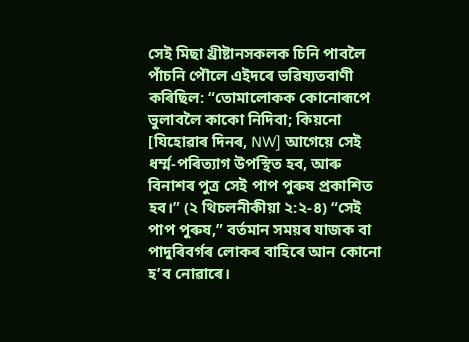সেই মিছা খ্ৰীষ্টানসকলক চিনি পাবলৈ পাঁচনি পৌলে এইদৰে ভৱিষ্যতবাণী কৰিছিল: “তোমালোকক কোনোৰূপে ভুলাবলৈ কাকো নিদিবা; কিয়নো [যিহোৱাৰ দিনৰ, NW] আগেয়ে সেই ধৰ্ম্ম-পৰিত্যাগ উপস্থিত হব, আৰু বিনাশৰ পুত্ৰ সেই পাপ পুৰুষ প্ৰকাশিত হব।” (২ থিচলনীকীয়া ২:২-৪) “সেই পাপ পুৰুষ,” বৰ্তমান সময়ৰ যাজক বা পাদুৰিবৰ্গৰ লোকৰ বাহিৰে আন কোনো হʼব নোৱাৰে।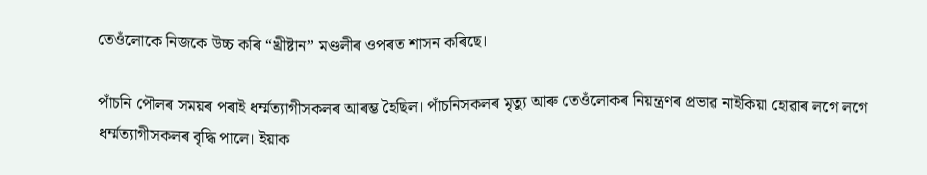তেওঁলোকে নিজকে উচ্চ কৰি “খ্ৰীষ্টান” মণ্ডলীৰ ওপৰত শাসন কৰিছে।

পাঁচনি পৌলৰ সময়ৰ পৰাই ধৰ্ম্মত্যাগীসকলৰ আৰম্ভ হৈছিল। পাঁচনিসকলৰ মৃত্যু আৰু তেওঁলোকৰ নিয়ন্ত্ৰণৰ প্ৰভাৱ নাইকিয়া হোৱাৰ লগে লগে ধৰ্ম্মত্যাগীসকলৰ বৃদ্ধি পালে। ইয়াক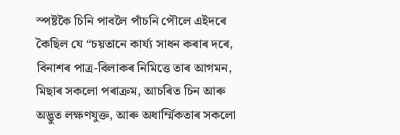স্পষ্টকৈ চিনি পাবলৈ পাঁচনি পৌলে এইদৰে কৈছিল যে “চয়তানে কাৰ্য্য সাধন কৰাৰ দৰে, বিনাশৰ পাত্ৰ-বিলাকৰ নিমিত্তে তাৰ আগমন, মিছাৰ সকলো পৰাক্ৰম, আচৰিত চিন আৰু অদ্ভুত লক্ষণযুক্ত, আৰু অধাৰ্ম্মিকতাৰ সকলো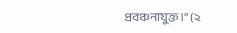প্ৰবঞ্চনাযুক্ত।” (২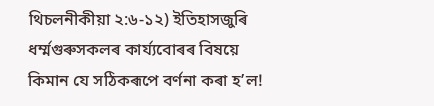থিচলনীকীয়া ২:৬-১২) ইতিহাসজুৰি ধৰ্ম্মগুৰুসকলৰ কাৰ্য্যবোৰৰ বিষয়ে কিমান যে সঠিকৰূপে বৰ্ণনা কৰা হʼল!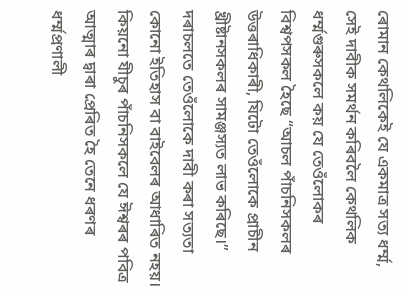ৰোমান কেথলিকেই যে একমাত্ৰ সত্য ধৰ্ম্ম, সেই দাবীক সমৰ্থন কৰিবলৈ কেথলিক ধৰ্ম্মগুৰুসকলে কয় যে তেওঁলোকৰ বিশ্বপসকল হৈছে “আচল পাঁচনিসকলৰ উত্তৰাধিকাৰী, যিটো তেওঁলোকে প্ৰাচীন খ্ৰীষ্টানসকলৰ সামঞ্জস্যত লাভ কৰিছে।” দৰাচলতে তেওঁলোকে দাবী কৰা সত্যতা কোনো ইতিহাস বা বাইবেলৰ আধাৰিত নহয়। কিয়নো যীচুৰ পাঁচনিসকলে যে ঈশ্বৰৰ পবিত্ৰ আত্মাৰ দ্বাৰা প্ৰেৰিত হৈ তেনে ধৰণৰ ধৰ্ম্মপ্ৰণালী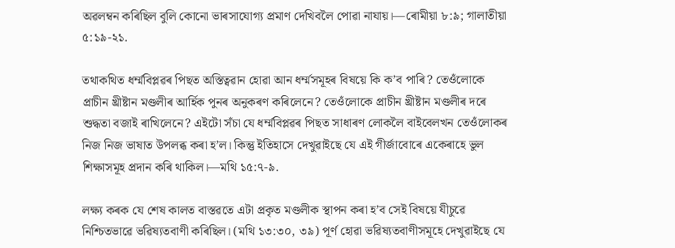অৱলম্বন কৰিছিল বুলি কোনো ভাৰসাযোগ্য প্ৰমাণ দেখিবলৈ পোৱা নাযায়।—ৰোমীয়া ৮:৯; গালাতীয়া ৫:১৯-২১.

তথাকথিত ধৰ্ম্মবিপ্লৱৰ পিছত অস্তিত্বৱান হোৱা আন ধৰ্ম্মসমূহৰ বিষয়ে কি কʼব পাৰি? তেওঁলোকে প্ৰাচীন খ্ৰীষ্টান মণ্ডলীৰ আৰ্হিক পুনৰ অনুকৰণ কৰিলেনে? তেওঁলোকে প্ৰাচীন খ্ৰীষ্টান মণ্ডলীৰ দৰে শুদ্ধতা বজাই ৰাখিলেনে? এইটো সঁচা যে ধৰ্ম্মবিপ্লৱৰ পিছত সাধাৰণ লোকলৈ বাইবেলখন তেওঁলোকৰ নিজ নিজ ভাষাত উপলব্ধ কৰা হʼল। কিন্তু ইতিহাসে দেখুৱাইছে যে এই গীৰ্জাবোৰে একেৰাহে ভুল শিক্ষাসমূহ প্ৰদান কৰি থাকিল।—মথি ১৫:৭-৯.

লক্ষ্য কৰক যে শেষ কালত বাস্তৱতে এটা প্ৰকৃত মণ্ডলীক স্থাপন কৰা হʼব সেই বিষয়ে যীচুৱে নিশ্চিতভাৱে ভৱিষ্যতবাণী কৰিছিল। (মথি ১৩:৩০, ৩৯) পূৰ্ণ হোৱা ভৱিষ্যতবাণীসমূহে দেখুৱাইছে যে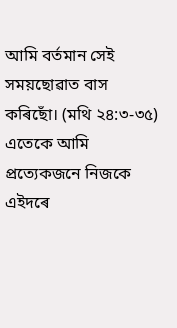আমি বৰ্তমান সেই সময়ছোৱাত বাস কৰিছোঁ। (মথি ২৪:৩-৩৫) এতেকে আমি প্ৰত্যেকজনে নিজকে এইদৰে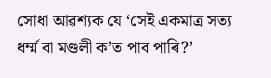সোধা আৱশ্যক যে ‘সেই একমাত্ৰ সত্য ধৰ্ম্ম বা মণ্ডলী কʼত পাব পাৰি?’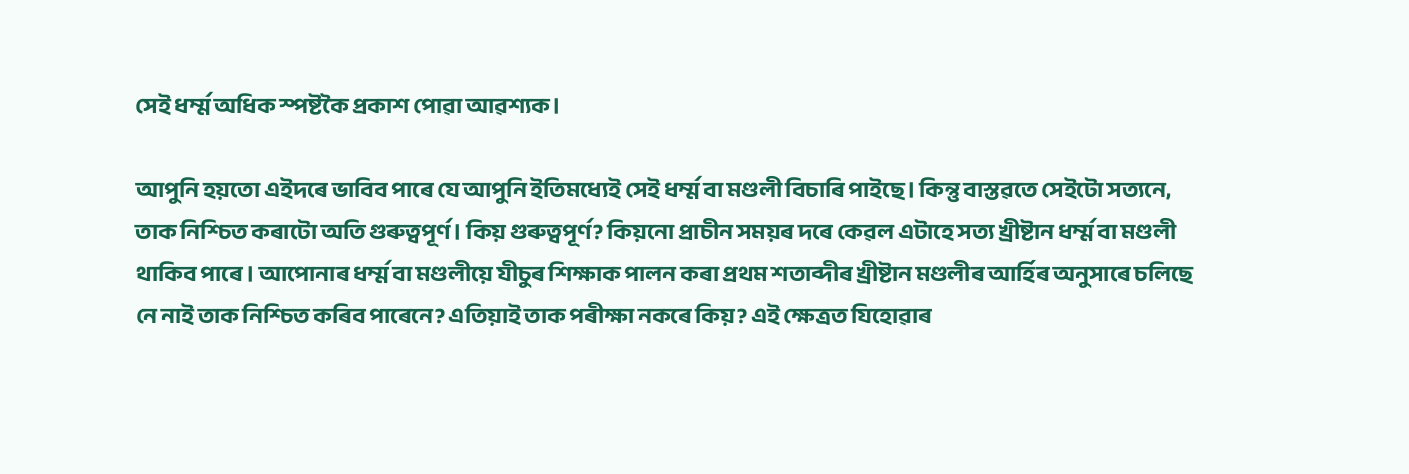সেই ধৰ্ম্ম অধিক স্পষ্টকৈ প্ৰকাশ পোৱা আৱশ্যক।

আপুনি হয়তো এইদৰে ভাবিব পাৰে যে আপুনি ইতিমধ্যেই সেই ধৰ্ম্ম বা মণ্ডলী বিচাৰি পাইছে। কিন্তু বাস্তৱতে সেইটো সত্যনে, তাক নিশ্চিত কৰাটো অতি গুৰুত্বপূৰ্ণ। কিয় গুৰুত্বপূৰ্ণ? কিয়নো প্ৰাচীন সময়ৰ দৰে কেৱল এটাহে সত্য খ্ৰীষ্টান ধৰ্ম্ম বা মণ্ডলী থাকিব পাৰে। আপোনাৰ ধৰ্ম্ম বা মণ্ডলীয়ে যীচুৰ শিক্ষাক পালন কৰা প্ৰথম শতাব্দীৰ খ্ৰীষ্টান মণ্ডলীৰ আৰ্হিৰ অনুসাৰে চলিছে নে নাই তাক নিশ্চিত কৰিব পাৰেনে? এতিয়াই তাক পৰীক্ষা নকৰে কিয়? এই ক্ষেত্ৰত যিহোৱাৰ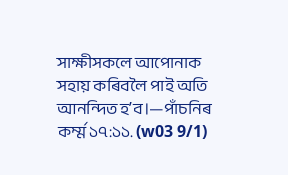সাক্ষীসকলে আপোনাক সহায় কৰিবলৈ পাই অতি আনন্দিত হʼব।—পাঁচনিৰ কৰ্ম্ম ১৭:১১. (w03 9/1)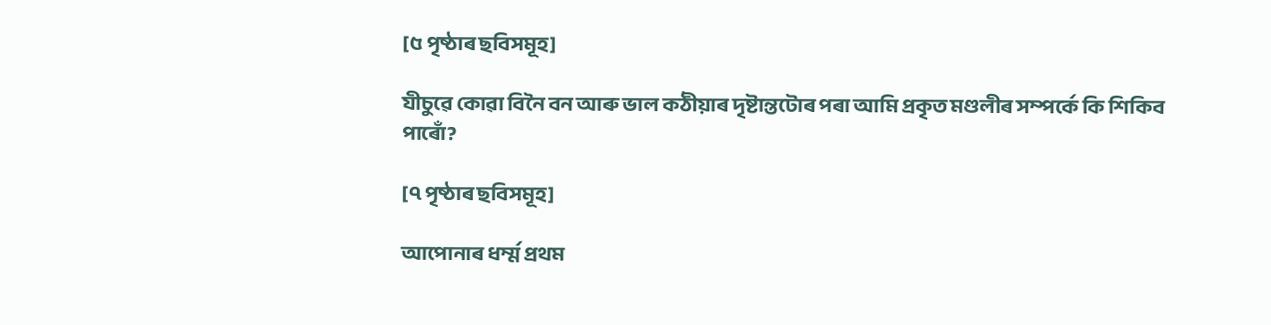[৫ পৃষ্ঠাৰ ছবিসমূহ]

যীচুৱে কোৱা বিনৈ বন আৰু ভাল কঠীয়াৰ দৃষ্টান্তটোৰ পৰা আমি প্ৰকৃত মণ্ডলীৰ সম্পৰ্কে কি শিকিব পাৰোঁ?

[৭ পৃষ্ঠাৰ ছবিসমূহ]

আপোনাৰ ধৰ্ম্ম প্ৰথম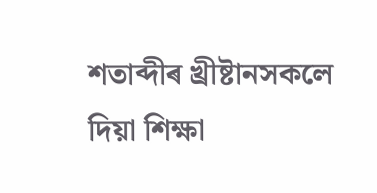শতাব্দীৰ খ্ৰীষ্টানসকলে দিয়া শিক্ষা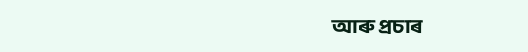আৰু প্ৰচাৰ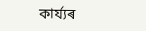কাৰ্য্যৰ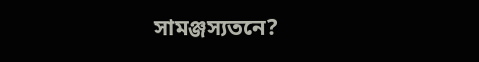সামঞ্জস্যতনে?